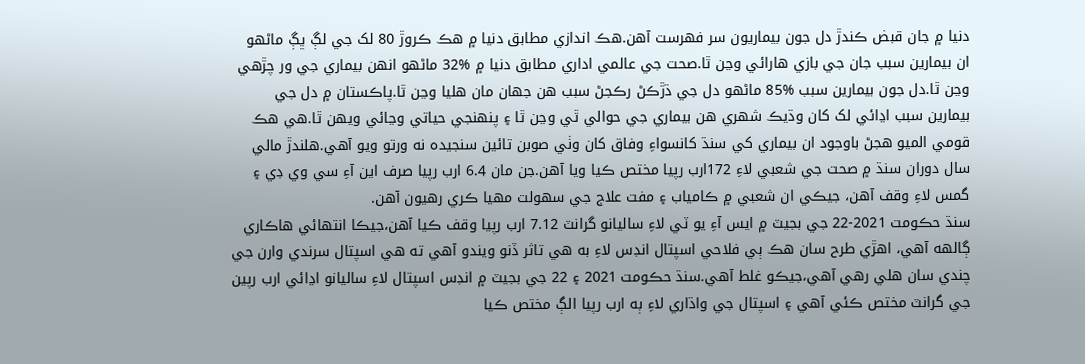دنيا ۾ جان قبض ڪندڙ دل جون بيماريون سر فهرست آهن.هڪ اندازي مطابق دنيا ۾ هڪ ڪروڙ 80 لک جي لڳ ڀڳ ماڻهو ان بيمارين سبب جان جي بازي هارائي وڃن ٿا.صحت جي عالمي اداري مطابق دنيا ۾ %32 ماڻهو انهن بيماري جي ور چڙهي وڃن ٿا.دل جون بيمارين سبب %85 ماڻهو دل جي ڌڙڪڻ رڪجڻ سبب هن جهان مان هليا وڃن ٿا.پاڪستان ۾ دل جي بيمارين سبب اڍائي لک کان وڌيڪ شهري هن بيماري جي حوالي ٿي وڃن ٿا ۽ پنهنجي حياتي وڃائي ويهن ٿا.هي هڪ قومي الميو هجڻ باوجود ان بيماري کي سنڌ کانسواءِ وفاق کان وٺي صوبن تائين سنجيده نه ورتو ويو آهي.هلندڙ مالي سال دوران سنڌ ۾ صحت جي شعبي لاءِ 172ارب رپيا مختص ڪيا ويا آهن.جن مان 6.4 ارب رپيا صرف اين آءِ سي وي ڊي ۽ گمس لاءِ وقف آهن، جيڪي ان شعبي ۾ ڪامياب ۽ مفت علاج جي سهولت مهيا ڪري رهيون آهن.
سنڌ حڪومت 2021-22 جي بجيٽ ۾ ايس آءِ يو ٽي لاءِ ساليانو گرانٽ 7.12 ارب رپيا وقف ڪيا آهن،جيڪا انتهائي هاڪاري ڳالهه آهي، اهڙي طرح سان هڪ ٻي فلاحي اسپتال انڊس لاءِ به هي تاثر ڏنو ويندو آهي ته هي اسپتال سرندي وارن جي چندي سان هلي رهي آهي،جيڪو غلط آهي.سنڌ حڪومت 2021 ۽ 22 جي بجيٽ ۾ انڊس اسپتال لاءِ ساليانو اڍائي ارب رپين جي گرانٽ مختص ڪئي آهي ۽ اسپتال جي واڌاري لاءِ ٻه ارب رپيا الڳ مختص ڪيا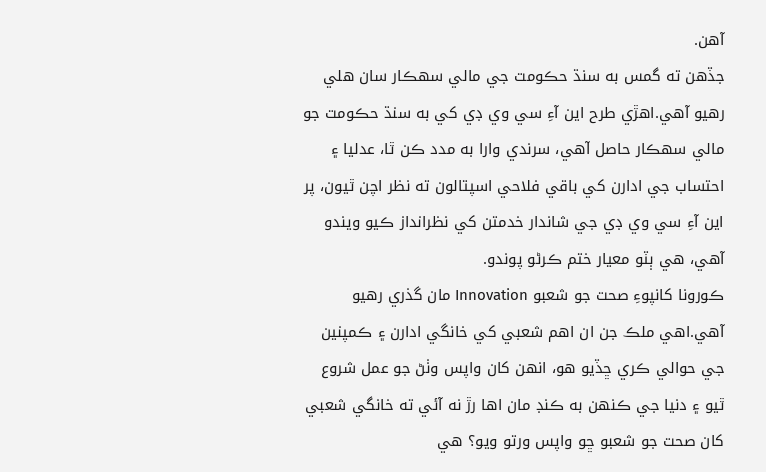آهن.
جڏهن ته گمس به سنڌ حڪومت جي مالي سهڪار سان هلي رهيو آهي.اهڙي طرح اين آءِ سي وي ڊي کي به سنڌ حڪومت جو مالي سهڪار حاصل آهي، سرندي وارا به مدد ڪن ٿا، عدليا ۽ احتساب جي ادارن کي باقي فلاحي اسپتالون ته نظر اچن ٿيون، پر اين آءِ سي وي ڊي جي شاندار خدمتن کي نظرانداز ڪيو ويندو آهي، هي ٻٽو معيار ختم ڪرڻو پوندو.
ڪورونا کانپوءِ صحت جو شعبو Innovation مان گذري رهيو آهي.اهي ملڪ جن ان اهم شعبي کي خانگي ادارن ۽ ڪمپنين جي حوالي ڪري ڇڏيو هو، انهن کان واپس وٺڻ جو عمل شروع ٿيو ۽ دنيا جي ڪنهن به ڪنڊ مان اها رڙ نه آئي ته خانگي شعبي کان صحت جو شعبو ڇو واپس ورتو ويو؟ هي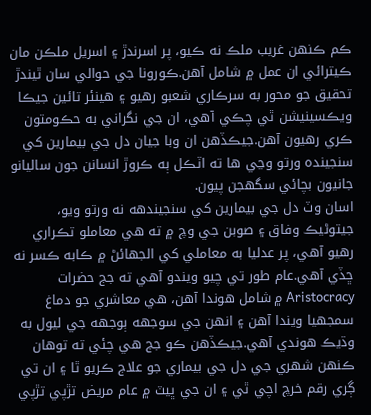ڪم ڪنهن غريب ملڪ نه ڪيو، پر اسرندڙ ۽ اسريل ملڪن مان ڪيترائي ان عمل ۾ شامل آهن.ڪورونا جي حوالي سان ٿيندڙ تحقيق جو محور به سرڪاري شعبو رهيو ۽ هينئر تائين جيڪا ويڪسينيشن ٿي چڪي آهي، ان جي نگراني به حڪومتون ڪري رهيون آهن.جيڪڏهن ان وبا جيان دل جي بيمارين کي سنجينده ورتو وڃي ها ته اٽڪل ٻه ڪروڙ انسانن جون ساليانو جانيون بچائي سگهجن پيون.
اسان وٽ دل جي بيمارين کي سنجيندهه نه ورتو ويو، جيتوڻيڪ وفاق ۽ صوبن جي وچ ۾ ته هي معاملو تڪراري رهيو آهي، پر عدليا به معاملي کي الجهائڻ ۾ ڪابه ڪسر نه ڇڏي آهي.عام طور تي چيو ويندو آهي ته جج حضرات Aristocracy ۾ شامل هوندا آهن، هي معاشري جو دماغ سمجهيا ويندا آهن ۽ انهن جي سوجهه ٻوجهه جي ليول به وڌيڪ هوندي آهي.جيڪڏهن ڪو جج هي چئي ته توهان ڪنهن شهري جي دل جي بيماري جو علاج ڪريو ٿا ۽ ان تي ڳري رقم خرچ اچي ٿي ۽ ان جي ڀيٽ ۾ عام مريض تڙپي تڙپي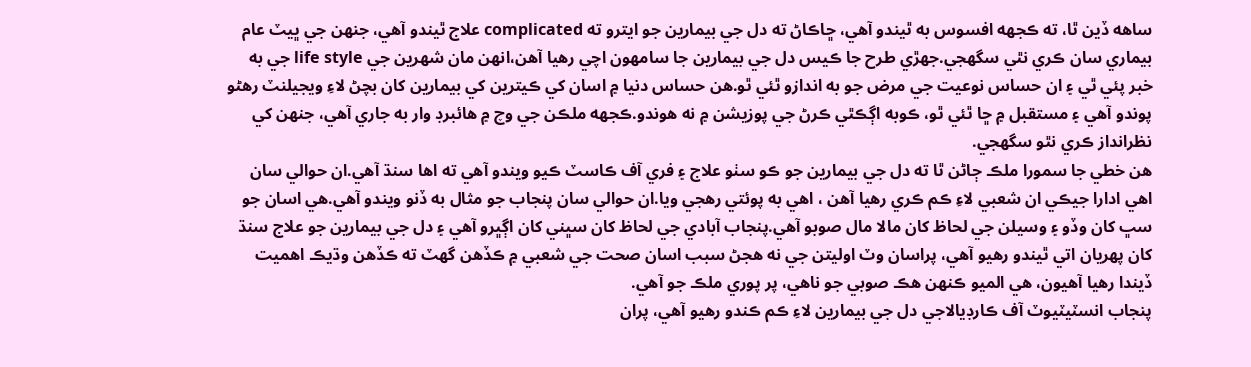ساهه ڏين ٿا، ته ڪجهه افسوس به ٿيندو آهي، ڇاڪاڻ ته دل جي بيمارين جو ايترو ته complicated علاج ٿيندو آهي، جنهن جي ڀيٽ عام بيماري سان ڪري نٿي سگهجي.جهڙي طرح جا ڪيس دل جي بيمارين جا سامهون اچي رهيا آهن،انهن مان شهرين جي life style جي به خبر پئي ٿي ۽ ان حساس نوعيت جي مرض جو به اندازو ٿئي ٿو.هن حساس دنيا ۾ اسان کي ڪيترين کي بيمارين کان بچڻ لاءِ ويجيلنٽ رهڻو پوندو آهي ۽ مستقبل ۾ ڇا ٿئي ٿو، ڪوبه اڳڪٿي ڪرڻ جي پوزيشن ۾ نه هوندو.ڪجهه ملڪن جي وچ ۾ هائبرڊ وار به جاري آهي، جنهن کي نظرانداز ڪري نٿو سگهجي.
هن خطي جا سمورا ملڪ ڄاڻن ٿا ته دل جي بيمارين جو ڪو سٺو علاج ۽ فري آف ڪاسٽ ڪيو ويندو آهي ته اها سنڌ آهي.ان حوالي سان اهي ادارا جيڪي ان شعبي لاءِ ڪم ڪري رهيا آهن ، اهي به پوئتي رهجي ويا.ان حوالي سان پنجاب جو مثال به ڏنو ويندو آهي.هي اسان جو سڀ کان وڏو ۽ وسيلن جي لحاظ کان مالا مال صوبو آهي.پنجاب آبادي جي لحاظ کان سڀني کان اڳڀرو آهي ۽ دل جي بيمارين جو علاج سنڌ کان پهريان اتي ٿيندو رهيو آهي، پراسان وٽ اوليتن جي نه هجڻ سبب اسان صحت جي شعبي ۾ ڪڏهن گهٽ ته ڪڏهن وڌيڪ اهميت ڏيندا رهيا آهيون، هي الميو ڪنهن هڪ صوبي جو ناهي، پر پوري ملڪ جو آهي.
پنجاب انسٽيٽيوٽ آف ڪارڊيالاجي دل جي بيمارين لاءِ ڪم ڪندو رهيو آهي، پران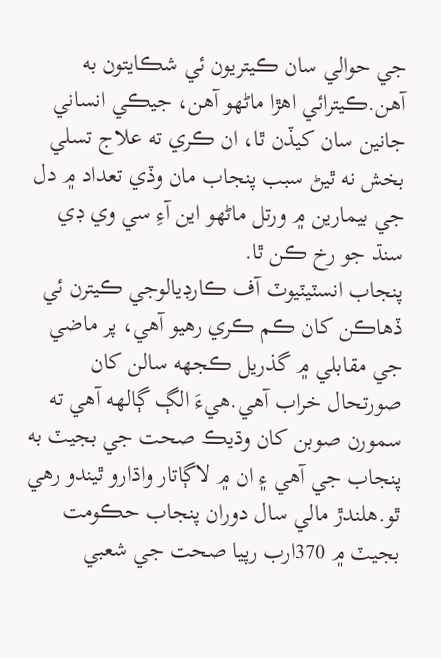جي حوالي سان ڪيتريون ئي شڪايتون به آهن.ڪيترائي اهڙا ماڻهو آهن، جيڪي انساني جانين سان کيڏن ٿا، ان ڪري ته علاج تسلي بخش نه ٿيڻ سبب پنجاب مان وڏي تعداد ۾ دل جي بيمارين ۾ ورتل ماڻهو اين آءِ سي وي ڊي سنڌ جو رخ ڪن ٿا.
پنجاب انسٽيٽيوٽ آف ڪارڊيالوجي ڪيترن ئي ڏهاڪن کان ڪم ڪري رهيو آهي، پر ماضي جي مقابلي ۾ گذريل ڪجهه سالن کان صورتحال خراب آهي.هيءَ الڳ ڳالهه آهي ته سمورن صوبن کان وڌيڪ صحت جي بجيٽ به پنجاب جي آهي ۽ ان ۾ لاڳاتار واڌارو ٿيندو رهي ٿو.هلندڙ مالي سال دوران پنجاب حڪومت بجيٽ ۾ 370ارب رپيا صحت جي شعبي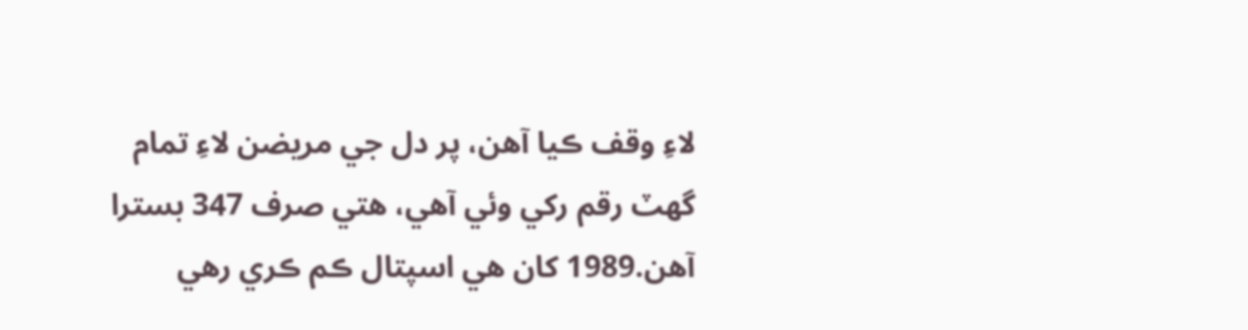لاءِ وقف ڪيا آهن، پر دل جي مريضن لاءِ تمام گهٽ رقم رکي وئي آهي، هتي صرف 347 بسترا آهن.1989 کان هي اسپتال ڪم ڪري رهي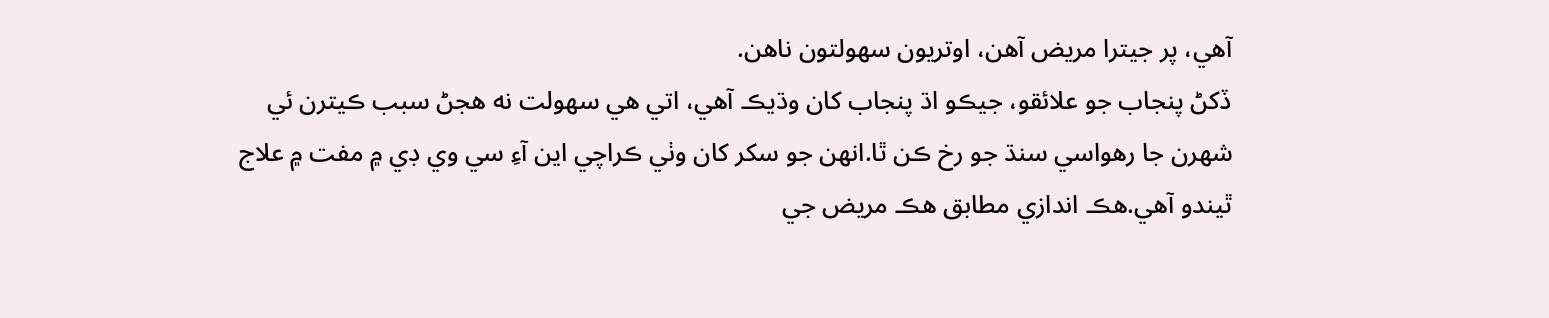آهي، پر جيترا مريض آهن، اوتريون سهولتون ناهن.
ڏکڻ پنجاب جو علائقو، جيڪو اڌ پنجاب کان وڌيڪ آهي، اتي هي سهولت نه هجڻ سبب ڪيترن ئي شهرن جا رهواسي سنڌ جو رخ ڪن ٿا.انهن جو سکر کان وٺي ڪراچي اين آءِ سي وي ڊي ۾ مفت ۾ علاج ٿيندو آهي.هڪ اندازي مطابق هڪ مريض جي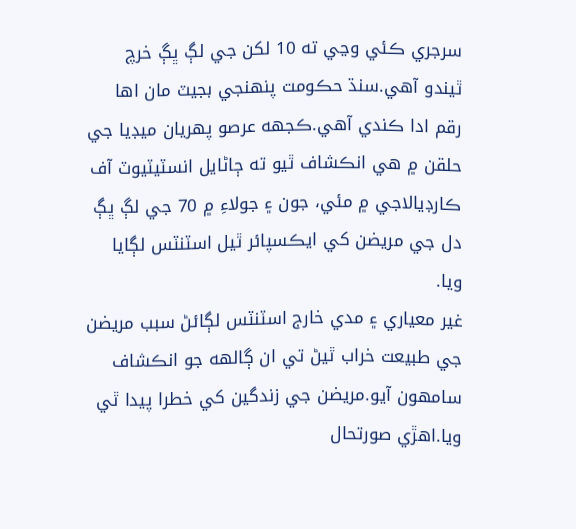سرجري ڪئي وڃي ته 10 لکن جي لڳ ڀڳ خرچ ٿيندو آهي.سنڌ حڪومت پنهنجي بجيٽ مان اها رقم ادا ڪندي آهي.ڪجهه عرصو پهريان ميڊيا جي حلقن ۾ هي انڪشاف ٿيو ته ڄاڻايل انسٽيٽيوٽ آف ڪارڊيالاجي ۾ مئي، جون ۽ جولاءِ ۾ 70 جي لڳ ڀڳ دل جي مريضن کي ايڪسپائر ٿيل اسٽنٽس لڳايا ويا.
غير معياري ۽ مدي خارج اسٽنٽس لڳائڻ سبب مريضن جي طبيعت خراب ٿيڻ تي ان ڳالهه جو انڪشاف سامهون آيو.مريضن جي زندگين کي خطرا پيدا ٿي ويا.اهڙي صورتحال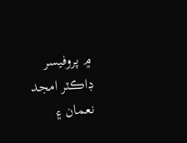۾ پروفيسر ڊاڪٽر امجد نعمان ۽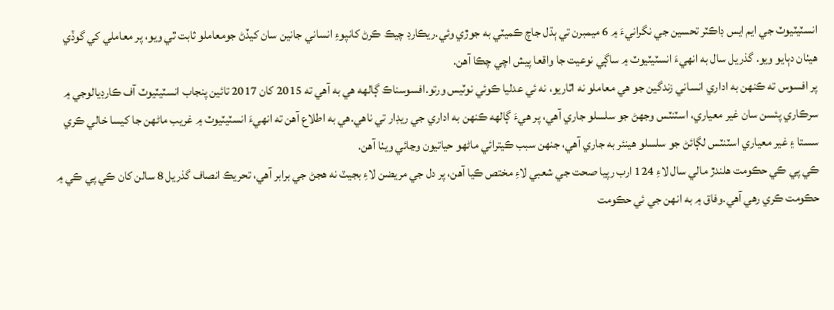انسٽيٽيوٽ جي ايم ايس ڊاڪٽر تحسين جي نگرانيءَ ۾ 6 ميمبرن تي ٻڌل جاچ ڪميٽي به جوڙي وئي.ريڪارڊ چيڪ ڪرڻ کانپوءِ انساني جانين سان کيڏڻ جومعاملو ثابت ٿي ويو، پر معاملي کي گوڏي هيٺان دٻايو ويو. گذريل سال به انهيءَ انسٽيٽيوٽ ۾ ساڳي نوعيت جا واقعا پيش اچي چڪا آهن.
پر افسوس ته ڪنهن به اداري انساني زندگين جو هي معاملو نه اٿاريو، نه ئي عدليا ڪوئي نوٽيس ورتو.افسوسناڪ ڳالهه هي به آهي ته 2015 کان 2017 تائين پنجاب انسٽيٽيوٽ آف ڪارڊيالوجي ۾ سرڪاري پئسن سان غير معياري، اسٽنٽس وجهڻ جو سلسلو جاري آهي، پر هيءَ ڳالهه ڪنهن به اداري جي ريڊار تي ناهي.هي به اطلاع آهن ته انهيءَ انسٽيٽيوٽ ۾ غريب ماڻهن جا کيسا خالي ڪري سستا ۽ غير معياري اسٽنٽس لڳائڻ جو سلسلو هينئر به جاري آهي، جنهن سبب ڪيترائي ماڻهو حياتيون وڃائي ويٺا آهن.
ڪي پي ڪي حڪومت هلندڙ مالي سال لاءِ 124 ارب رپيا صحت جي شعبي لاءِ مختص ڪيا آهن، پر دل جي مريضن لاءِ بجيٽ نه هجڻ جي برابر آهي، تحريڪ انصاف گذريل 8 سالن کان ڪي پي ڪي ۾ حڪومت ڪري رهي آهي.وفاق ۾ به انهن جي ئي حڪومت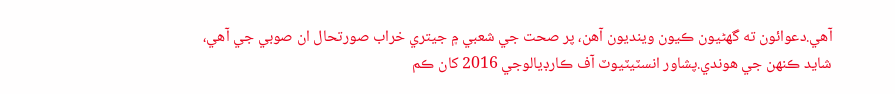آهي.دعوائون ته گهڻيون ڪيون وينديون آهن، پر صحت جي شعبي ۾ جيتري خراب صورتحال ان صوبي جي آهي، شايد ڪنهن جي هوندي.پشاور انسٽيٽيوٽ آف ڪارڊيالوجي 2016 کان ڪم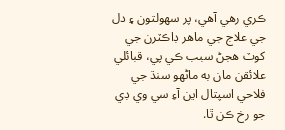ڪري رهي آهي، پر سهولتون ۽ دل جي علاج جي ماهر ڊاڪٽرن جي کوٽ هجڻ سبب ڪي پي، قبائلي علائقن مان به ماڻهو سنڌ جي فلاحي اسپتال اين آءِ سي وي ڊي جو رخ ڪن ٿا.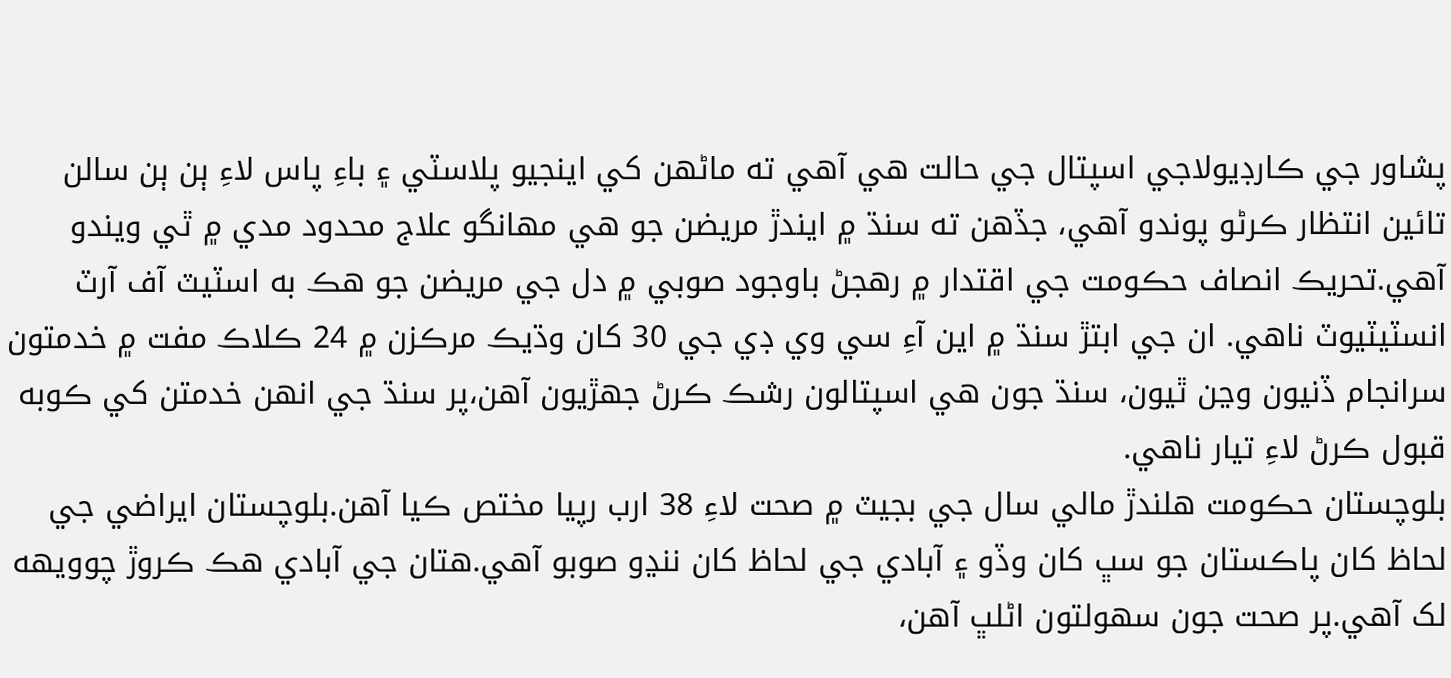پشاور جي ڪارڊيولاجي اسپتال جي حالت هي آهي ته ماڻهن کي اينجيو پلاسٽي ۽ باءِ پاس لاءِ ٻن ٻن سالن تائين انتظار ڪرڻو پوندو آهي، جڏهن ته سنڌ ۾ ايندڙ مريضن جو هي مهانگو علاج محدود مدي ۾ ٿي ويندو آهي.تحريڪ انصاف حڪومت جي اقتدار ۾ رهجڻ باوجود صوبي ۾ دل جي مريضن جو هڪ به اسٽيٽ آف آرٽ انسٽيٽيوٽ ناهي. ان جي ابتڙ سنڌ ۾ اين آءِ سي وي ڊي جي 30 کان وڌيڪ مرڪزن ۾ 24 ڪلاڪ مفت ۾ خدمتون سرانجام ڏنيون وڃن ٿيون، سنڌ جون هي اسپتالون رشڪ ڪرڻ جهڙيون آهن،پر سنڌ جي انهن خدمتن کي ڪوبه قبول ڪرڻ لاءِ تيار ناهي.
بلوچستان حڪومت هلندڙ مالي سال جي بجيٽ ۾ صحت لاءِ 38 ارب رپيا مختص ڪيا آهن.بلوچستان ايراضي جي لحاظ کان پاڪستان جو سڀ کان وڏو ۽ آبادي جي لحاظ کان ننڍو صوبو آهي.هتان جي آبادي هڪ ڪروڙ چوويهه لک آهي.پر صحت جون سهولتون اڻلڀ آهن،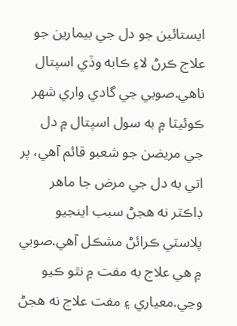ايستائين جو دل جي بيمارين جو علاج ڪرڻ لاءِ ڪابه وڏي اسپتال ناهي.صوبي جي گادي واري شهر ڪوئيٽا ۾ به سول اسپتال ۾ دل جي مريضن جو شعبو قائم آهي، پر اتي به دل جي مرض جا ماهر ڊاڪٽر نه هجڻ سبب اينجيو پلاسٽي ڪرائڻ مشڪل آهي.صوبي ۾ هي علاج به مفت ۾ نٿو ڪيو وڃي.معياري ۽ مفت علاج نه هجڻ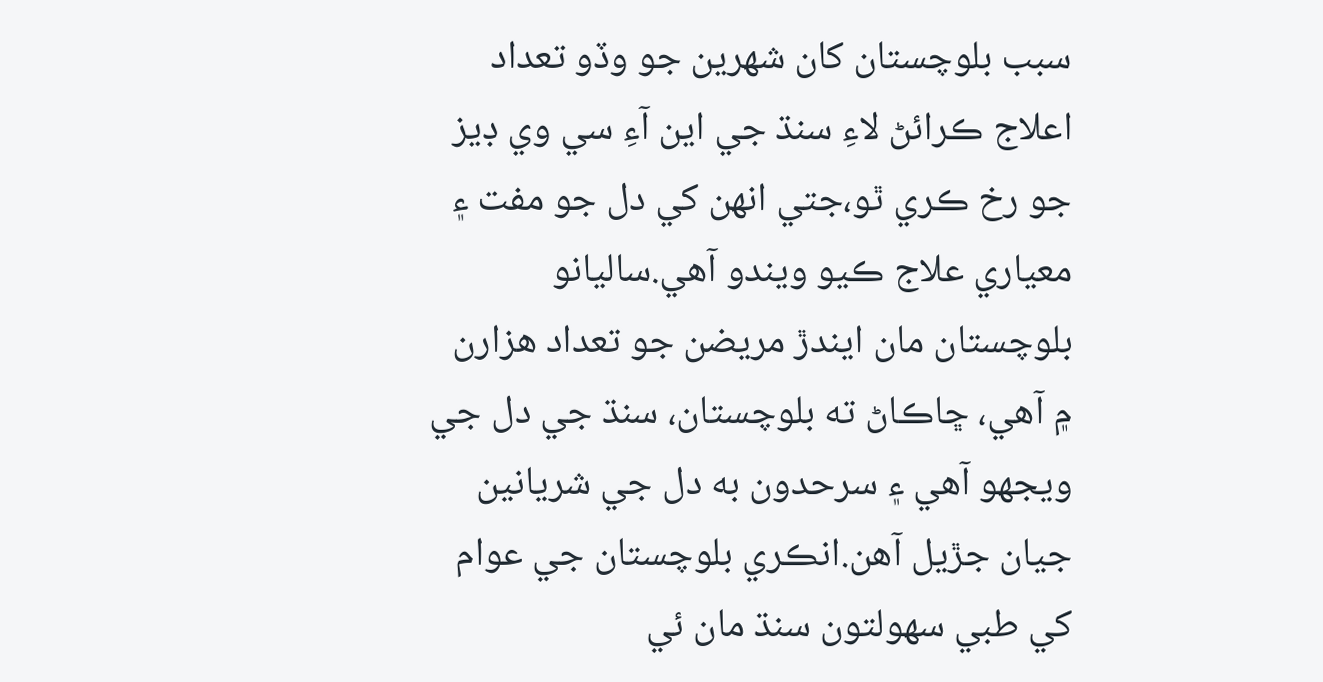سبب بلوچستان کان شهرين جو وڏو تعداد اعلاج ڪرائڻ لاءِ سنڌ جي اين آءِ سي وي ڊيز جو رخ ڪري ٿو،جتي انهن کي دل جو مفت ۽ معياري علاج ڪيو ويندو آهي.ساليانو بلوچستان مان ايندڙ مريضن جو تعداد هزارن ۾ آهي، ڇاڪاڻ ته بلوچستان، سنڌ جي دل جي ويجهو آهي ۽ سرحدون به دل جي شريانين جيان جڙيل آهن.انڪري بلوچستان جي عوام کي طبي سهولتون سنڌ مان ئي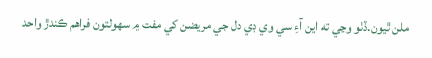ملن ٿيون.ڏٺو وڃي ته اين آءِ سي وي ڊي دل جي مريضن کي مفت ۾ سهولتون فراهم ڪندڙ واحد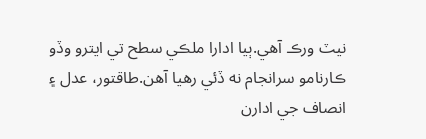نيٽ ورڪ آهي.ٻيا ادارا ملڪي سطح تي ايترو وڏو ڪارنامو سرانجام نه ڏئي رهيا آهن.طاقتور، عدل ۽ انصاف جي ادارن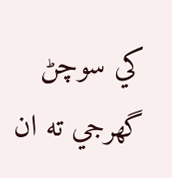کي سوچڻ گهرجي ته ان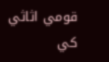قومي اثاثي کي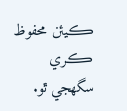ڪيئن محفوظ ڪري سگهجي ٿو.